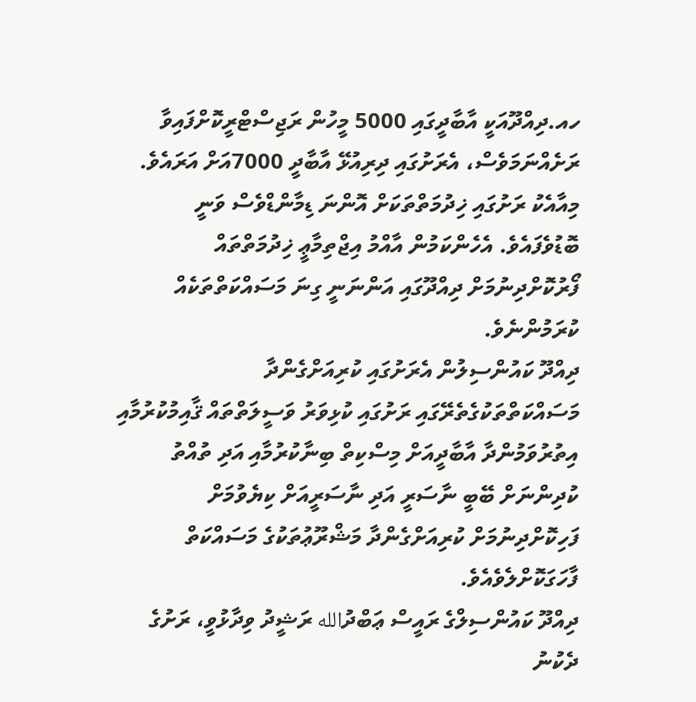ހއ.ދިއްދޫއަކީ އާބާދީގައި 5000 މީހުން ރަޖިސްޓްރީކޮށްފައިވާ ރަށެއްނަމަވެސް، އެރަށުގައި ދިރިއުޅޭ އާބާދީ 7000އަށް އަރައެވެ. މިއާއެކު ރަށުގައި ޚިދުމަތްތަކަށް އޮންނަ ޑިމާންޑްވެސް ވަނީ ބޮޑުވެފައެވެ. އެހެންކަމުން އާއްމު އިޖްތިމާޢީ ޚިދުމަތްތައް ފޯރުކޮށްދިނުމަށް ދިއްދޫގައި އަންނަނީ ގިނަ މަސައްކަތްތަކެއް ކުރަމުންނެވެ.
ދިއްދޫ ކައުންސިލުން އެރަށުގައި ކުރިއަށްގެންދާ މަސައްކަތްތަކުގެތެރޭގައި ރަށުގައި ކުޅިވަރު ވަސީލަތްތައް ޤާއިމުކުރުމާއި އިތުރުވަމުންދާ އާބާދީއަށް މިސްކިތް ބިނާކުރުމާއި އަދި ތުއްތު ކުދިންނަށް ބޭބީ ނާސަރީ އަދި ނާސަރީއަށް ކިޔެވުމަށް ފަހިކޮށްދިނުމަށް ކުރިއަށްގެންދާ މަޝްރޫޢުތަކުގެ މަސައްކަތް ފާހަގަކޮށްލެވެއެވެ.
ދިއްދޫ ކައުންސިލްގެ ރައީސް ޢަބްދުالله ރަޝީދު ވިދާޅުވީ، ރަށުގެ ދެކުނު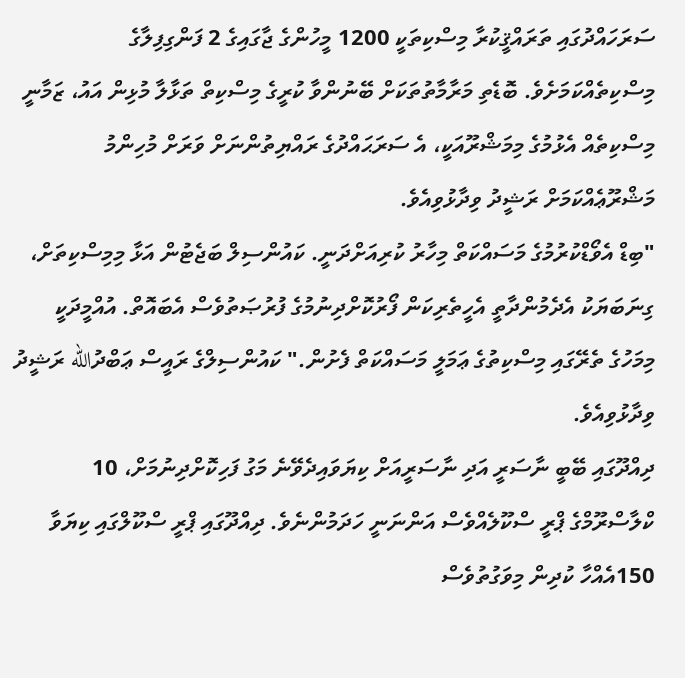ސަރަހައްދުގައި ތަރައްޤީކުރާ މިސްކިތަކީ 1200 މީހުންގެ ޖާގައިގެ 2 ފަންގިފިލާގެ މިސްކިތެއްކަމަށެވެ. ބޮޑެތި މަރާމާތުތަކަށް ބޭނުންވާ ކުރީގެ މިސްކިތް ތަޅާލާ މުޅިން އައު، ޒަމާނީ މިސްކިތެއް އެޅުމުގެ މިމަޝްރޫއަކީ، އެ ސަރަޙައްދުގެ ރައްޔިތުންނަށް ވަރަށް މުހިންމު މަޝްރޫޢެއްކަމަށް ރަޝީދު ވިދާޅުވިއެވެ.
"ބިޑް އެވޯޑްކުރުމުގެ މަސައްކަތް މިހާރު ކުރިއަށްދަނީ. ކައުންސިލް ބަޖެޓުން އަޅާ މިމިސްކިތަށް، ގިނަބަޔަކު އެދެމުންދާތީ އެހީތެރިކަން ފޯރުކޮށްދިނުމުގެ ފުރުޞަތުވެސް އެބައޮތް. އުއްމީދަކީ މިމަހުގެ ތެރޭގައި މިސްކިތުގެ ޢަމަލީ މަސައްކަތް ފެށުން." ކައުންސިލްގެ ރައީސް ޢަބްދުالله ރަޝީދު ވިދާޅުވިއެވެ.
ދިއްދޫގައި ބޭބީ ނާސަރީ އަދި ނާސަރީއަށް ކިޔަވައިދެވޭނެ މަގު ފަހިކޮށްދިނުމަށް، 10 ކްލާސްރޫމްގެ ޕްރީ ސްކޫލެއްވެސް އަންނަނީ ހަދަމުންނެވެ. ދިއްދޫގައި ޕްރީ ސްކޫލްގައި ކިޔަވާ 150އެއްހާ ކުދިން މިވަގުތުވެސް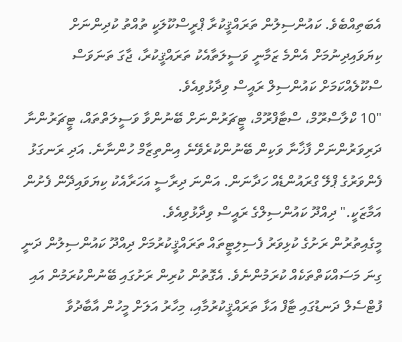އެބަތިއްބެވެ. ކައުންސިލުން ތަރައްޤީކުރާ ޕްރީސްކޫލަކީ ތުއްތު ކުދިންނަށް ކިޔަވައިދިނުމަށް އެންމެ ޒަމާނީ ވަސީލަތާއެކު ތަރައްޤީކުރާ، ޖާގަ ތަނަވަސް ސްކޫލެއްކަމަށް ކައުންސިލް ރައީސް ވިދާޅުވިއެވެ.
"10 ކްލާސްރޫމް، ސްޓާފްރޫމް، ޓީޗަރުންނަށް ބޭނުންވާ ވަސީލަތްތައް، ޓީޗަރުންނާ ދަރިވަރުންނަށް ފާޚާނާ ވަކިން ބޭނުންކުރެވޭނެ އިންތިޒާމް ހުންނާނެ. އަދި ރަނގަޅު ފެންވަރުގެ ޕްލޭ ގްރައުންޑެއް ހަދާނަން. އަންނަ ދިރާސީ އަހަރާއެކު ކިޔަވައިދޭން ފެށުން އަމާޒަކީ." ދިއްދޫ ކައުންސިލްގެ ރައީސް ވިދާޅުވިއެވެ.
މީގެއިތުރުން ރަށުގެ ކުޅިވަރު ފެސިލިޓީތައް ތަރައްޤީކުރުމަށް ދިއްދޫ ކައުންސިލުން ދަނީ ގިނަ މަސައްކަތްތަކެއް ކުރަމުންނެވެ. އެގޮތުން ކުރިން ރަށުގައި ބޭނުންކުރަމުން އައި ފުޓްސެލް ދަނޑުގައި ޓާފް އަޅާ ތަރައްޤީކުރުމާއި، މިހާރު އަލަށް މީހުން އާބާދުވާ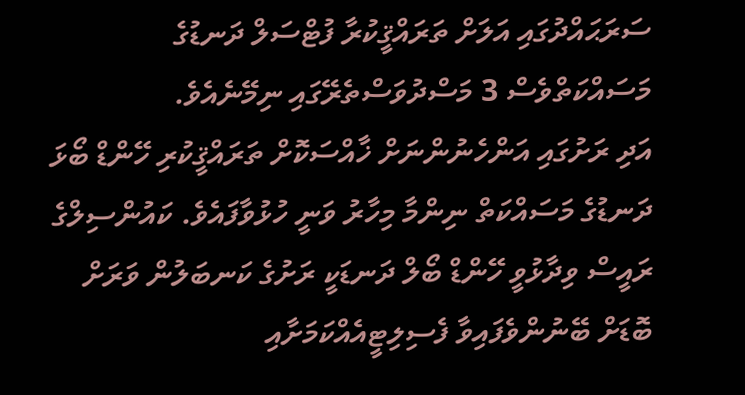ސަރަޙައްދުގައި އަލަށް ތަރައްޤީކުރާ ފުޓްސަލް ދަނޑުގެ މަސައްކަތްވެސް 3 މަސްދުވަސްތެރޭގައި ނިމޭނެއެވެ.
އަދި ރަށުގައި އަންހެނުންނަށް ޚާއްސަކޮށް ތަރައްޤީކުރި ހޭންޑް ބޯޅަ ދަނޑުގެ މަސައްކަތް ނިންމާ މިހާރު ވަނީ ހުޅުވާފައެވެ. ކައުންސިލްގެ ރައީސް ވިދާޅުވީ ހޭންޑް ބޯލް ދަނޑަކީ ރަށުގެ ކަނބަލުން ވަރަށް ބޮޑަށް ބޭނުންވެފައިވާ ފެސިލިޓީއެއްކަމަށާއި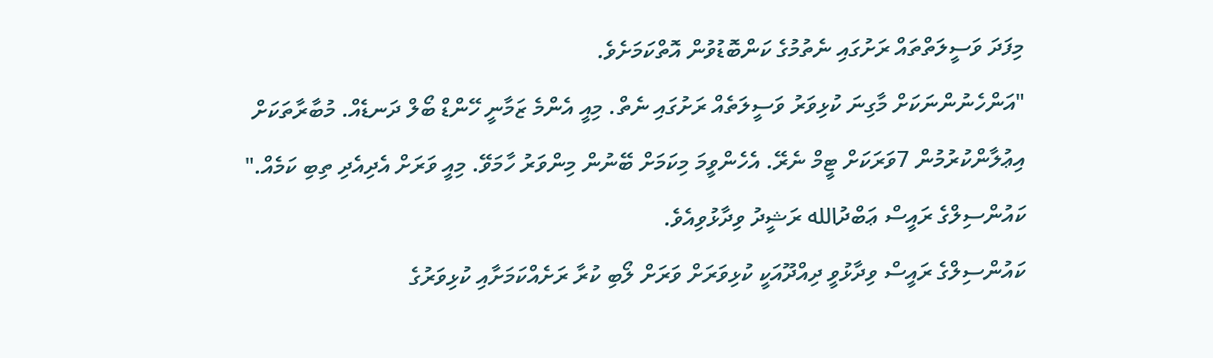މިފަދަ ވަސީލަތްތައް ރަށުގައި ނެތުމުގެ ކަންބޮޑުވުން އޮތްކަމަށެވެ.
"އަންހެނުންނަކަށް މާގިނަ ކުޅިވަރު ވަސީލަތެއް ރަށުގައި ނެތް. މިއީ އެންމެ ޒަމާނީ ހޭންޑް ބޯލް ދަނޑެއް. މުބާރާތަކަށް އިޢުލާންކުރުމުން 7ވަރަކަށް ޓީމް ނެރޭ. އެހެންވީމަ މިކަމަށް ބޭނުން މިންވަރު ހާމަވޭ. މިއީ ވަރަށް އެދިއެދި ތިބި ކަމެއް." ކައުންސިލްގެ ރައީސް ޢަބްދުالله ރަޝީދު ވިދާޅުވިއެވެ.
ކައުންސިލްގެ ރައީސް ވިދާޅުވީ ދިއްދޫއަކީ ކުޅިވަރަށް ވަރަށް ލޯބި ކުރާ ރަށެއްކަމަށާއި ކުޅިވަރުގެ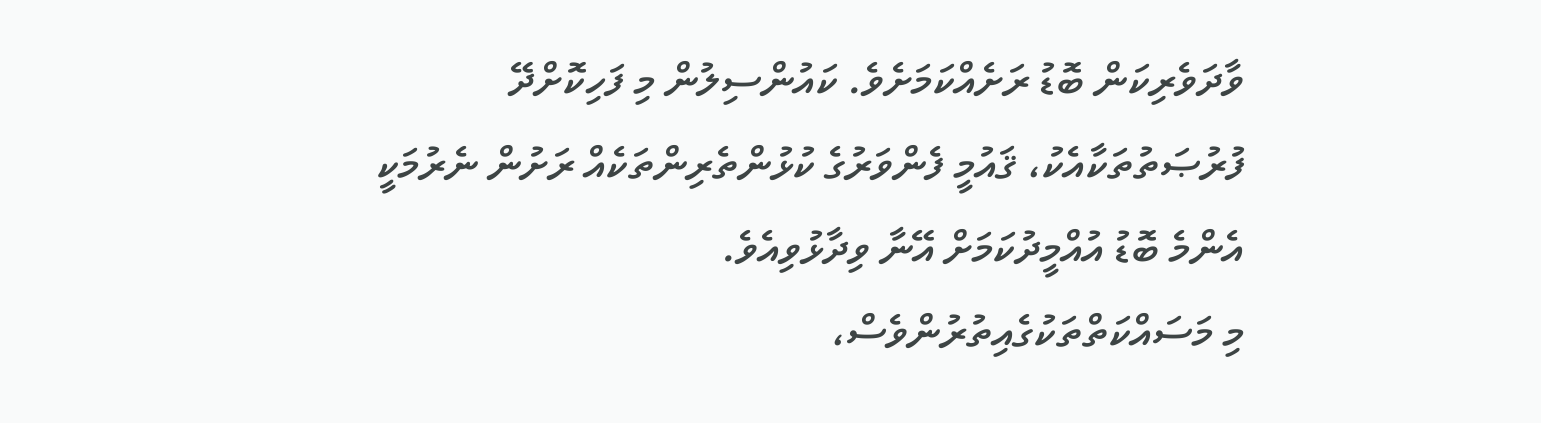ވާދަވެރިކަން ބޮޑު ރަށެއްކަމަށެވެ. ކައުންސިލުން މި ފަހިކޮށްދޭ ފުރުޞަތުތަކާއެކު، ޤައުމީ ފެންވަރުގެ ކުޅުންތެރިންތަކެއް ރަށުން ނެރުމަކީ އެންމެ ބޮޑު އުއްމީދުކަމަށް އޭނާ ވިދާޅުވިއެވެ.
މި މަސައްކަތްތަކުގެއިތުރުންވެސް،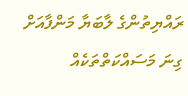ރައްޔިތުންގެ ލާބަޔާ މަންފާއަށް ގިނަ މަސައްކަތްތަކެއް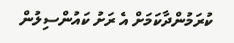ކުރަމުންދާކަމަށް އެ ރަށު ކައުންސިލުން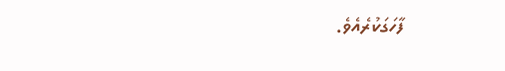ފާހަގަކުރެއެވެ.